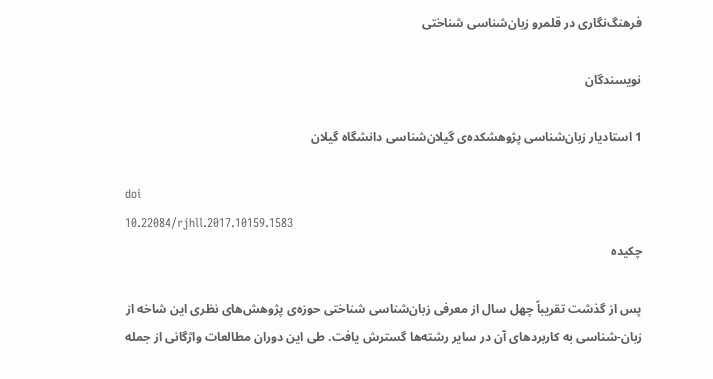فرهنگ‌نگاری در قلمرو زبان‌شناسی شناختی

نویسندگان

1 استادیار زبان‌شناسی پژوهشکده‌ی گیلان‌شناسی دانشگاه گیلان

doi
10.22084/rjhll.2017.10159.1583
چکیده

پس از گذشت تقریباً چهل سال از معرفی زبان‌شناسی شناختی حوزه‌ی پژوهش‌های نظری این شاخه از زبان-شناسی به کاربردهای آن در سایر رشته‌ها گسترش یافت. طی این دوران مطالعات واژگانی از جمله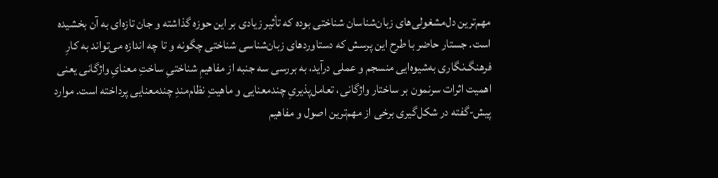مهم‌ترین دل‌مشغولی‌های زبان‌شناسان شناختی بوده که تأثیر زیادی بر این حوزه گذاشته و جان تازه‌ای به آن بخشیده است. جستار حاضر با طرح این پرسش که دستاوردهای زبان‌شناسی شناختی چگونه و تا چه اندازه می‌تواند به‌ کارِ فرهنگ‌نگاری به‌شیوه‌ایی منسجم و عملی درآید، به بررسی سه جنبه از مفاهیمِ شناختیِ ساختِ معنایِ واژگانی یعنی اهمیت اثرات سرنمون بر ساختار واژگانی، تعامل‌پذیریِ چندمعنایی و ماهیتِ نظام‌مندِ چندمعنایی پرداخته است. موارد پیش-گفته در شکل‌گیری برخی از مهم‌ترین اصول و مفاهیم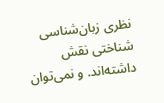نظری زبان‌شناسی شناختی نقش داشته‌اند. و نمی‌توان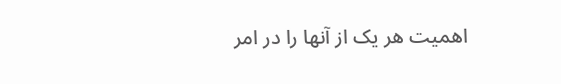اهمیت هر یک از آنها را در امر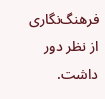فرهنگ‌نگاری از نظر دور داشت.